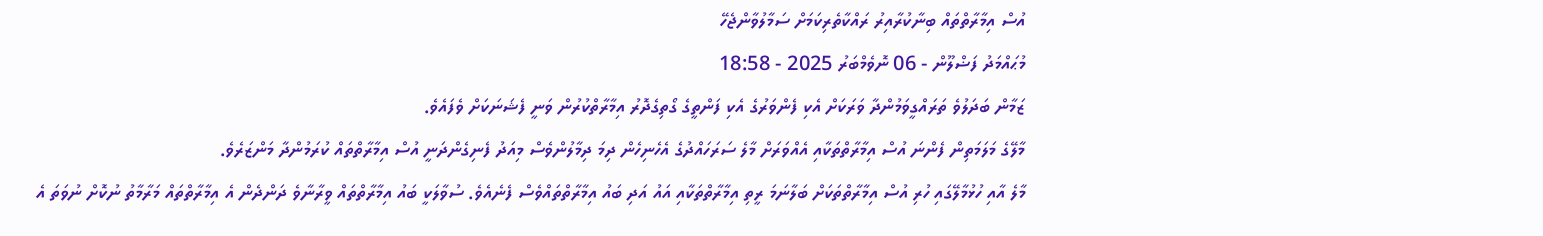އުސް އިމާރާތްތައް ބިނާކުރާއިރު ރައްކާތެރިކަމަށް ސަމާލުވާންޖެހޭ
މުޙައްމަދު ފަޟްލޫން - 06 ނޮވެމްބަރު 2025 - 18:58
ޒަމާން ބަދަލުވެ ތަރައްގީވަމުންދާ ވަރަކަށް އެކި ފެންވަރުގެ އެކި ފަންތީގެ ގޯތިގެދޮރު އިމާރާތްކުރުން ވަނީ ފެޝަނަކަށް ވެފައެވެ.
މާލޭގެ މަލަމަތިން ފެންނަ އުސް އިމާރާތްތަކާއި އެއްވަރަށް މާލެ ސަރަހައްދުގެ އެހެނިހެން ދިމަ ދިމާލުންވެސް މިއަދު ފެނިގެންދަނީ އުސް އިމާރާތްތައް ކުރަމުންދާ މަންޒަރެވެ.
މާލެ އާއި ހުޅުމާލޭގައި ހުރި އުސް އިމާރާތްތަކަށް ބަލާނަމަ ރީތި އިމާރާތްތަކާއި އައު އަދި ބައު އިމާރާތްތައްވެސް ފެނެއެވެ. ސުވާލަކީ ބައު އިމާރާތްތައް ވީރާނާވެ ދަންދެން އެ އިމާރާތްތައް މަރާމާތު ނުކޮށް ނުވަތަ އެ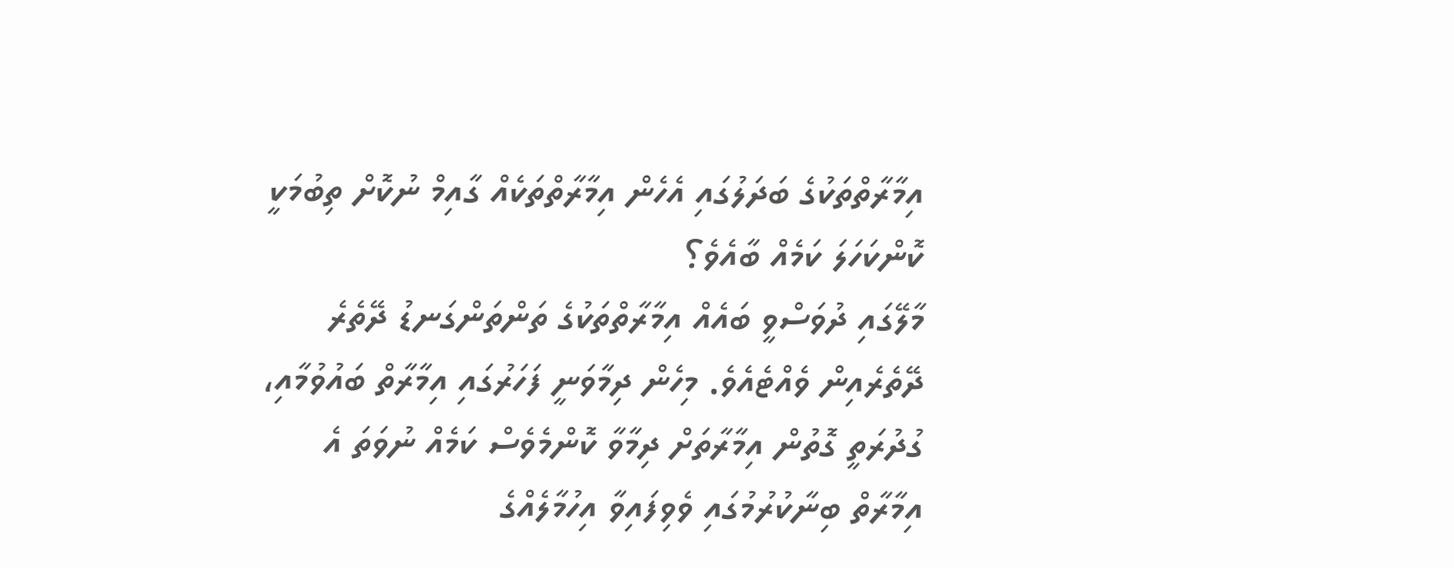އިމާރާތްތަކުގެ ބަދަލުގައި އެހެން އިމާރާތްތަކެއް ގާއިމް ނުކޮށް ތިބުމަކީ ކޮންކަހަލަ ކަމެއް ބާއެވެ؟
މާލޭގައި ދުވަސްވީ ބައެއް އިމާރާތްތަކުގެ ތަންތަންގަނޑު ދޭތެރެ ދޭތެރެއިން ވެއްޓެއެވެ. މިހެން ދިމާވަނީ ފަހަރުގައި އިމާރާތް ބައުވުމާއި، ގުދުރަތީ ގޮތުން އިމާރާތަށް ދިމާވާ ކޮންމެވެސް ކަމެއް ނުވަތަ އެ އިމާރާތް ބިނާކުރުމުގައި ވެވިފައިވާ އިހުމާލެއްގެ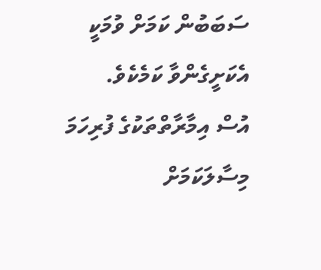ސަބަބުން ކަމަށް ވުމަކީ އެކަށީގެންވާ ކަމެކެވެ.
އުސް އިމާރާތްތަކުގެ ފުރިހަމަ މިސާލަކަމަށް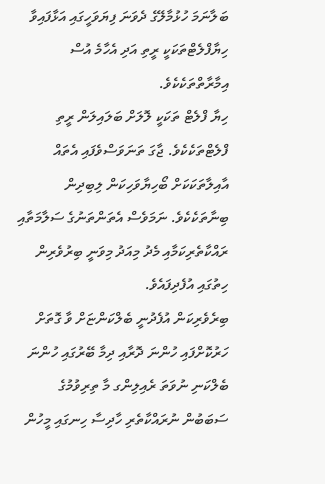ބަލާނަމަ ހުޅުމާލޭގެ ދެވަނަ ފިޔަވަހީގައި އަޅާފައިވާ ހިޔާފްލެޓްތަކަކީ ރީތި އަދި އެހާމެ އުސް އިމާރާތްތަކެކެވެ.
ހިޔާ ފްލެޓް ތަކަކީ ލޮލަށް ބަލައިލަން ރީތި ފްލެޓްތަކެކެވެ. ޖާގަ ތަނަވަސްވެފައި އެތައް އާއިލާތަކަކަށް ބޯހިޔާވަހިކަން ލިބިދިން ބިނާތަކެކެވެ. ނަމަވެސް އެތަންތަނުގެ ސަލާމަތާއި ރައްކާތެރިކަމާއި މެދު މިއަދު މިވަނީ ބިރުވެރިން ހިތުގައި އުފެދިފައެވެ.
ބިރެވެރިކަން އުފެދުނީ ބެލްކަންޏަށް ވާ ގޮތަށް ހަރުކޮށްފައި ހުންނަ ދޮރާއި ދިމާ ބޭރުގައި ހުންނަ ބެލްކަނި ނުވަތަ ރެއިލިންގ މާ ތިރިވުމުގެ ސަބަބުން ނުރައްކާތެރި ހާދިސާ ހިނގައި މީހުން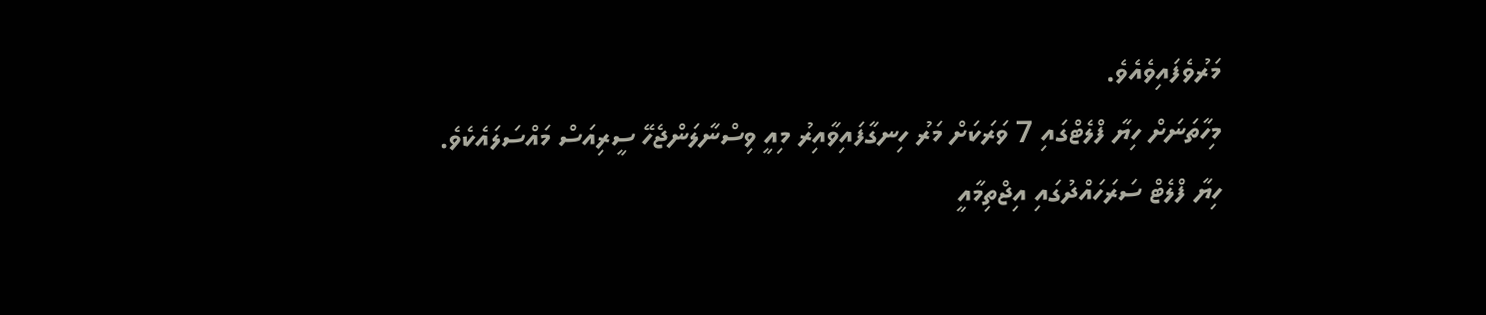މަރުވެފައިވެއެވެ.
މިހާތަނަށް ހިޔާ ފްލެޓްގައި 7 ވަރަކަށް މަރު ހިނގާފައިވާއިރު މިއީ ވިސްނާލަންޖެހޭ ސީރިއަސް މައްސަލައެކެވެ.
ހިޔާ ފްލެޓް ސަރަހައްދުގައި އިޖްތިމާއީ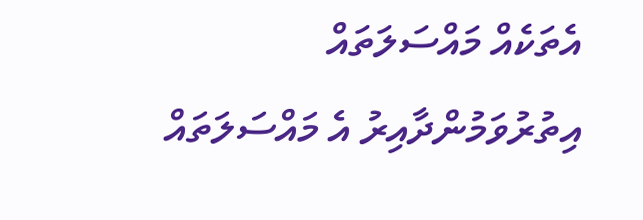އެތަކެއް މައްސަލަތައް އިތުރުވަމުންދާއިރު އެ މައްސަލަތައް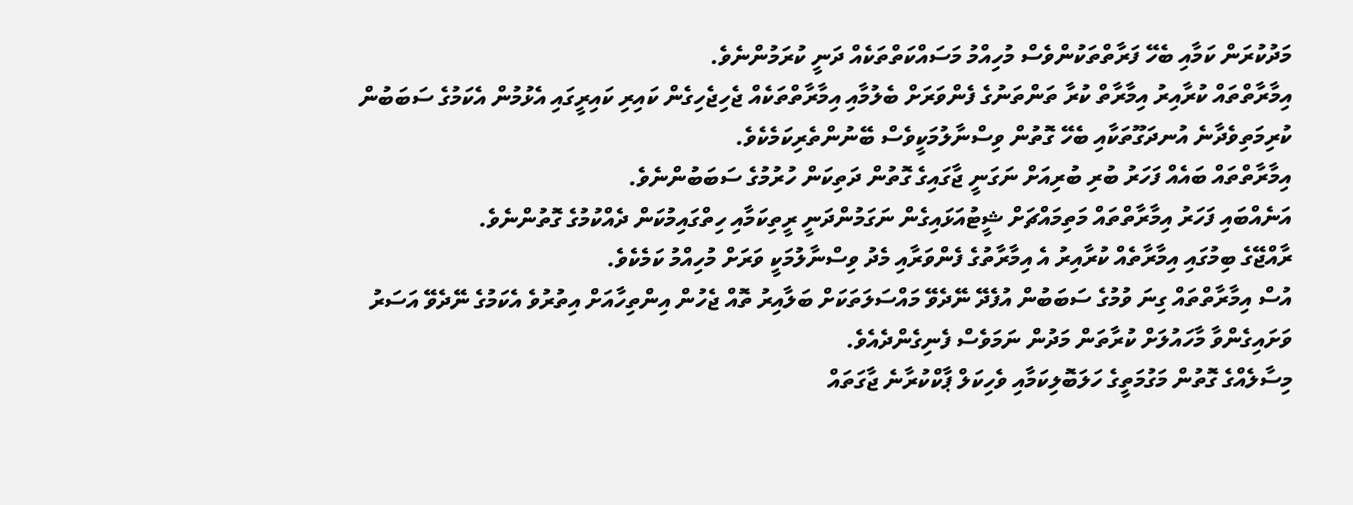މަދުކުރަން ކަމާއި ބެހޭ ފަރާތްތަކުންވެސް މުހިއްމު މަސައްކަތްތަކެއް ދަނީ ކުރަމުންނެވެ.
އިމާރާތްތައް ކުރާއިރު އިމާރާތް ކުރާ ތަންތަނުގެ ފެންވަރަށް ބެލުމާއި އިމާރާތްތަކެއް ޖެހިޖެހިގެން ކައިރި ކައިރީގައި އެޅުމުން އެކަމުގެ ސަބަބުން ކުރިމަތިވެދާނެ އުނދަގޫތަކާއި ބެހޭ ގޮތުން ވިސްނާލުމަކީވެސް ބޭނުންތެރިކަމެކެވެ.
އިމާރާތްތައް ބައެއް ފަހަރު ބުރި ބުރިއަށް ނަގަނީ ޖާގައިގެ ގޮތުން ދަތިކަން ހުރުމުގެ ސަބަބުންނެވެ.
އަނެއްބައި ފަހަރު އިމާރާތްތައް މަތިމައްޗަށް ޝީޓުއަޅައިގެން ނަގަމުންދަނީ ރީތިކަމާއި ހިތްގައިމުކަން ދެއްކުމުގެ ގޮތުންނެވެ.
ރާއްޖޭގެ ބިމުގައި އިމާރާތެއް ކުރާއިރު އެ އިމާރާތުގެ ފެންވަރާއި މެދު ވިސްނާލުމަކީ ވަރަށް މުހިއްމު ކަމެކެވެ.
އުސް އިމާރާތްތައް ގިނަ ވުމުގެ ސަބަބުން އުފެދޭ ނޭދެވޭ މައްސަލަތަކަށް ބަލާއިރު ތޮއް ޖެހުން އިންތިހާއަށް އިތުރުވެ އެކަމުގެ ނޭދެވޭ އަސަރު ވަށައިގެންވާ މާހައުލަށް ކުރާތަން މަދުން ނަމަވެސް ފެނިގެންދެއެވެ.
މިސާލެއްގެ ގޮތުން މަގުމަތީގެ ހަލަބޮލިކަމާއި ވެހިކަލް ޕާކްކުރާނެ ޖާގަތައް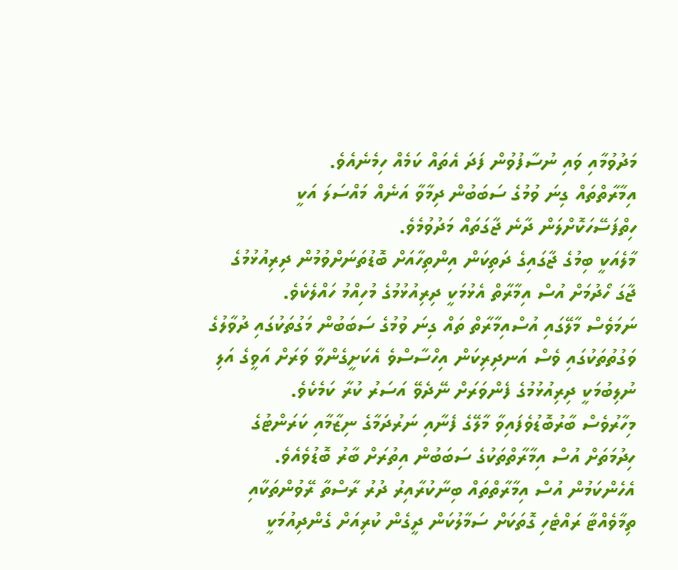މަދުވުމާއި ވައި ނުސާފުވުން ފަދަ އެތައް ކަމެއް ހިމެނެއެވެ.
އިމާރާތްތައް ގިނަ ވުމުގެ ސަބަބުން ދިމާވާ އަނެއް މައްސަލަ އަކީ ހިތްފަސޭހަކޮށްލަން ދާނެ ޖާގަތައް މަދުވުމެވެ.
މާލެއަކީ ބިމުގެ ޖާގައިގެ ދަތިކަން އިންތިހާއަށް ބޮޑުތަނަށްވުމުން ދިރިއުޅުމުގެ ޖާގަ ހޯދުމަށް އުސް އިމާރާތް އެޅުމަކީ ދިރިއުޅުމުގެ މުހިއްމު ހައްލެކެވެ.
ނަމަވެސް މާލޭގައި އުސްއިމާރާތް ތައް ގިނަ ވުމުގެ ސަބަބުން މަގުތަކުގައި ދުވާލުގެ ވަގުތުތަކުގައި ވެސް އަނދިރިކަން އިހްސާސްވެ އެކަށީގެންވާ ވަރަށް އަވީގެ އަލި ނުލިބުމަކީ ދިރިއުޅުމުގެ ފެންވަރަށް ނޭދެވޭ އަސަރު ކުރާ ކަމެކެވެ.
މިހާރުވެސް ބާރުބޮޑުވެފައިވާ މާލޭގެ ފެނާއި ނަރުދަމާގެ ނިޒާމާއި ކަރަންޓުގެ ހިދުމަތަށް އުސް އިމާރާތްތަކުގެ ސަބަބުން އިތުރަށް ބާރު ބޮޑުވެއެވެ. އެހެންކަމުން އުސް އިމާރާތްތައް ބިނާކުރާއިރު ދުރު ރާސްތާ ރޭވުންތަކާއި ތިމާވެއްޓާ ރައްޓެހި ގޮތަކަށް ސަމާލުކަން ދީގެން ކުރިއަށް ގެންދިއުމަކީ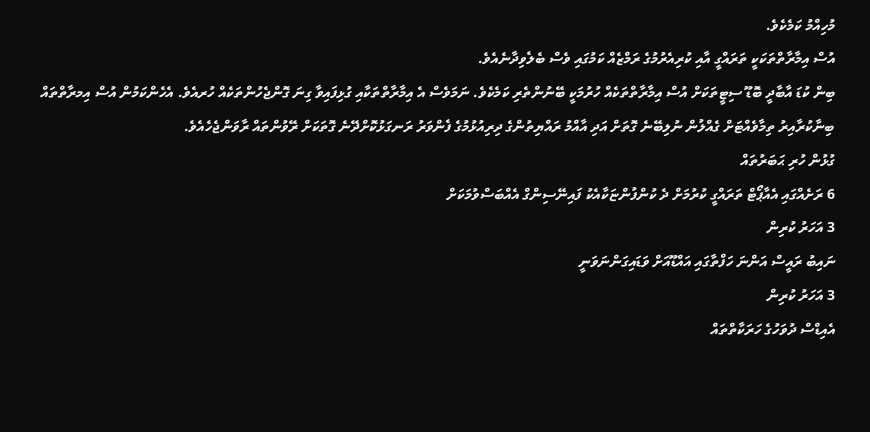މުހިއްމު ކަމެކެވެ.
އުސް އިމާރާތްތަކަކީ ތަރައްގީ އާއި ކުރިއެރުމުގެ ރަމްޒެއް ކަމުގައި ވެސް ބެލެވިދާނެއެވެ.
ބިން ކުޑަ އާބާދީ ބޮޑޫ ސިޓީތަކަށް އުސް އިމާރާތްތަކެއް ހުރުމަކީ ބޭނުންތެރި ކަމެކެވެ. ނަމަވެސް އެ އިމާރާތްތަކާއި ގުޅިފައިވާ ގިނަ ގޮންޖެހުންތަކެއް ހުރއެވެ. އެހެންކަމުން އުސް އިމރާތްތައް ބިނާކުރާއިރު ތިމާވެއްޓަށް ގެއްލުން ނުލިބޭނެ ގޮތަށް އަދި އާއްމު ރައްޔިތުންގެ ދިރިއުޅުމުގެ ފެންވަރު ރަނގަޅުކޮށްދޭނެ ގޮތަކަށް ރޭވުންތައް ރާވަންޖެހެއެވެ.
ގުޅުން ހުރި ޙަބަރުތައް
6 ރަށެއްގައި އެއާޕޯޓް ތަރައްގީ ކުރުމަށް ދެ ކުންފުންޏަކާއެކު ފައިނޭސިންގް އެއްބަސްވުމަކަށް
3 އަހަރު ކުރިން
ނައިބު ރައީސް އަންނަ ހަފްތާގައި އައްޑޫއަށް ވަޑައިގަންނަވަނީ
3 އަހަރު ކުރިން
އެއިޑްސް ދުވަހުގެ ހަރަކާތްތައް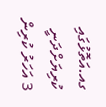ގއ.އަތޮޅުގައި ކުރިޔަށްދަނީ
3 އަހަރު ކުރިން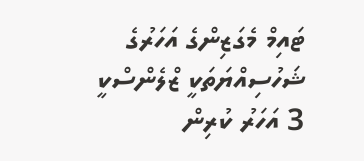ޓައިމް މެގަޒިންގެ އަހަރުގެ ޝަހުސިއްޔަތަކީ ޒްލެންސްކީ
3 އަހަރު ކުރިން